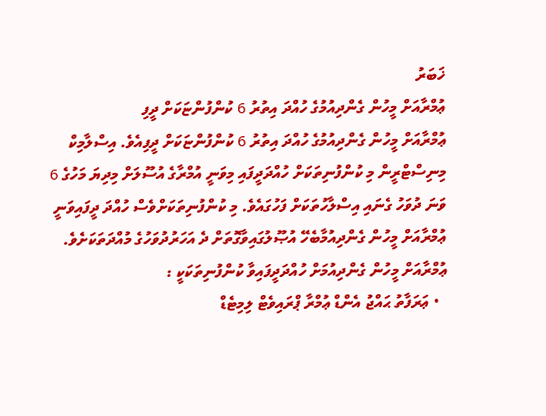ޚަބަރު
ޢުމްރާއަށް މީހުން ގެންދިއުމުގެ ހުއްދަ އިތުރު 6 ކުންފުންޏަކަށް ދީފި
ޢުމްރާއަށް މީހުން ގެންދިއުމުގެ ހުއްދަ އިތުރު 6 ކުންފުންޏަކަށް ދީފިއެވެ. އިސްލާމިކް މިނިސްޓްރީން މި ކުންފުނިތަކަށް ހުއްދަދީފައި މިވަނީ އުމްރާގެ އުސޫލަށް މިދިޔަ މަހުގެ 6 ވަނަ ދުވަހު ގެނައި އިސްލާހުތަކަށް ފަހުގައެވެ. މި ކުންފުނިތަކަށްވެސް ހުއްދަ ދީފައިވަނީ ޢުމްރާއަށް މީހުން ގެންދިއުމާބެހޭ އުޞޫލުގައިވާގޮތަށް ދެ އަހަރުދުވަހުގެ މުއްދަތަކަށެވެ.
ޢުމްރާއަށް މީހުން ގެންދިއުމަށް ހުއްދަދީފައިވާ ކުންފުނިތަކަކީ :
  • ޢަރަފާތު ޙައްޖު އެންޑް ޢުމްރާ ޕްރައިވެޓް ލިމިޓެޑް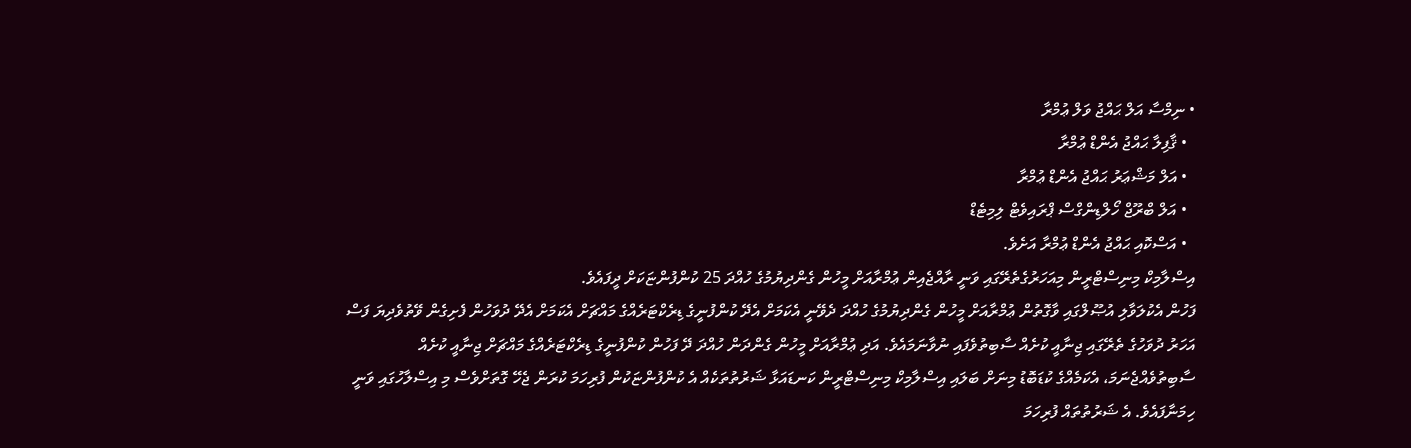• ނިމްސާ އަލް ޙައްޖު ވަލް ޢުމްރާ
  • ޤާފިލާ ޙައްޖު އެންޑް ޢުމްރާ
  • އަލް މަޝްޢަރު ޙައްޖު އެންޑް ޢުމްރާ
  • އަލް ބްރޫޖް ހޯލްޑިންގްސް ޕްރައިވެޓް ލިމިޓެޑް
  • އަސްކޮއި ޙައްޖު އެންޑް ޢުމްރާ އަށެވެ.
އިސްލާމިކް މިނިސްޓްރީން މިއަހަރުގެތެރޭގައި ވަނީ ރާއްޖެއިން ޢުމްރާއަށް މީހުން ގެންދިޔުމުގެ ހުއްދަ 25 ކުންފުންޏަކަށް ދީފައެވެ.
ފަހުން އެކުލަވާލި އުޞޫލްގައި ވާގޮތުން ޢުމްރާއަށް މީހުން ގެންދިޔުމުގެ ހުއްދަ ދެވޭނީ އެކަމަށް އެދޭ ކުންފުނީގެ ޑިރެކްޓަރެއްގެ މައްޗަށް އެކަމަށް އެދޭ ދުވަހުން ފެށިގެން ވޭތުވެދިޔަ ފަސް އަހަރު ދުވަހުގެ ތެރޭގައި ޖިނާއީ ކުށެއް ސާބިތުވެފައި ނުވާނަމައެވެ. އަދި ޢުމްރާއަށް މީހުން ގެންދަން ހުއްދަ ދޭ ފަހުން ކުންފުނީގެ ޑިރެކްޓަރެއްގެ މައްޗަށް ޖިނާއީ ކުށެއް ސާބިތުވެއްޖެނަމަ، އެކަމެއްގެ ކުޑަބޮޑު މިނަށް ބަލައި އިސްލާމިކް މިނިސްޓްރީން ކަނޑައަޅާ ޝަރުތުތަކެއް އެ ކުންފުންޏަކުން ފުރިހަމަ ކުރަން ޖެހޭ ގޮތަށްވެސް މި އިސްލާހުގައި ވަނީ ހިމަނާފައެވެ. އެ ޝަރުތުތައް ފުރިހަމަ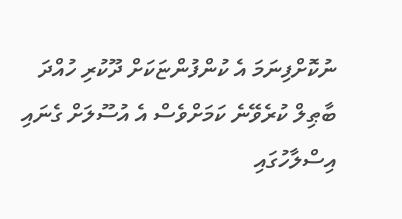ނުކޮށްފިނަމަ އެ ކުންފުންޏަކަށް ދޫކުރި ހުއްދަ ބާޠިލް ކުރެވޭނެ ކަމަށްވެސް އެ އުސޫލަށް ގެނައި އިސްލާހުގައި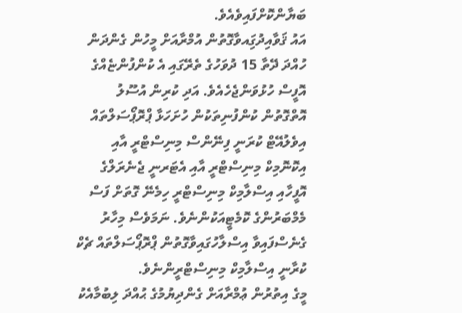ބަޔާންކޮށްފައިވެއެވެ.
އައު ޤަވާއިދުގަިއވާގޮތުން އުމްރާއަށް މީހުން ގެންދަން ހުއްދަ ދޭތާ 15 ދުވަހުގެ ތެރޭގައި އެ ކުންފުންޏެއްގެ އޮފީސް ހުޅުވަންޖެހެއެވެ. އަދި ކުރިން އުސޫލު އޮތްގޮތުން ކުންފުނިތަކުން ހުށަހަޅާ ޕްރޮޕޯސަލްތައް އިވެލުއޭޓް ކުރަނީ ފިނޭންސް މިނިސްޓްރީ އާއި އިކޮނޮމިކް މިނިސްޓްރީ އާއި އެޓަރނީ ޖެނެރަލްގެ އޮފީހާއި އިސްލާމިކް މިނިސްޓްރީ ހިމެނޭ ގޮތަށް ފަސް މެމްބަރުންގެ ކޮމެޓީއަކުންނެވެ. ނަމަވެސް މިހާރު ގެނެސްފައިވާ އިސްލާހުގައިވާގޮތުން ޕްރޮޕޯސަލްތައް ޗެކް ކުރާނީ އިސްލާމިކް މިނިސްޓްރީންނެވެ.
މީގެ އިތުރުން ޢުމްރާއަށް ގެންދިޔުމުގެ ޙުއްދަ ލިބުމާއެކު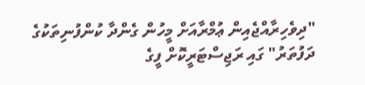"ދިވެހިރާއްޖެއިން ޢުމްރާއަށް މީހުން ގެންދާ ކުންފުނިތަކުގެ ދަފުތަރު" ގައި ރަޖިސްޓަރީކޮށް ފީގެ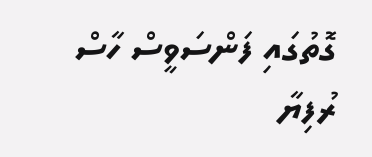ގޮތުގައި ފަންސަވީސް ހާސް ރުފިޔާ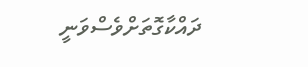ދައްކާގޮތަށްވެސްވަނީ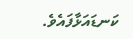ކަނޑައަޅާފައެވެ.